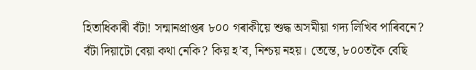হিতাধিকাৰী বঁটা! সন্মানপ্ৰাপ্তৰ ৮০০ গৰাকীয়ে শুদ্ধ অসমীয়া গদ্য লিখিব পাৰিবনে?
বঁটা দিয়াটো বেয়া কথা নেকি? কিয় হ’ব, নিশ্চয় নহয়। তেন্তে, ৮০০তকৈ বেছি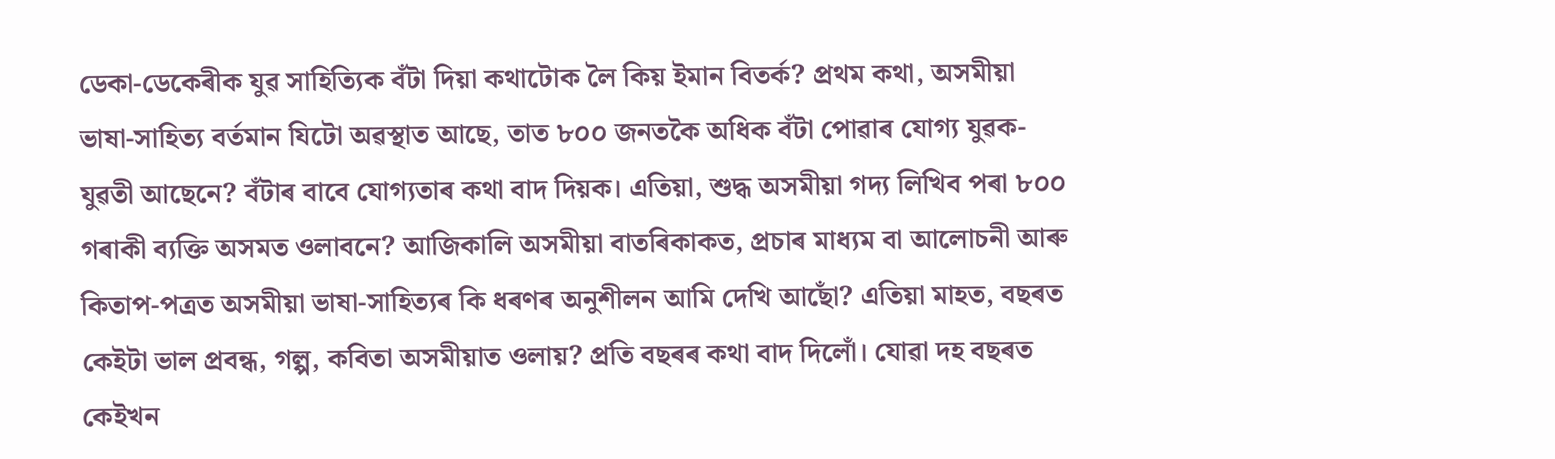ডেকা-ডেকেৰীক যুৱ সাহিত্যিক বঁটা দিয়া কথাটোক লৈ কিয় ইমান বিতৰ্ক? প্ৰথম কথা, অসমীয়া ভাষা-সাহিত্য বৰ্তমান যিটো অৱস্থাত আছে, তাত ৮০০ জনতকৈ অধিক বঁটা পোৱাৰ যোগ্য যুৱক-যুৱতী আছেনে? বঁটাৰ বাবে যোগ্যতাৰ কথা বাদ দিয়ক। এতিয়া, শুদ্ধ অসমীয়া গদ্য লিখিব পৰা ৮০০ গৰাকী ব্যক্তি অসমত ওলাবনে? আজিকালি অসমীয়া বাতৰিকাকত, প্ৰচাৰ মাধ্যম বা আলোচনী আৰু কিতাপ-পত্ৰত অসমীয়া ভাষা-সাহিত্যৰ কি ধৰণৰ অনুশীলন আমি দেখি আছোঁ? এতিয়া মাহত, বছৰত কেইটা ভাল প্ৰবন্ধ, গল্প, কবিতা অসমীয়াত ওলায়? প্ৰতি বছৰৰ কথা বাদ দিলোঁ। যোৱা দহ বছৰত কেইখন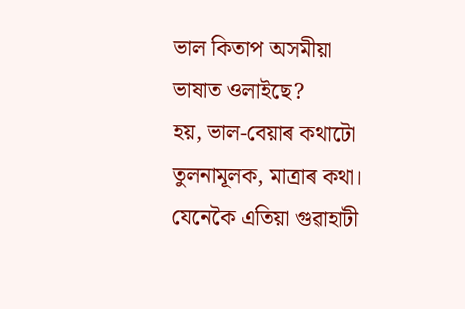ভাল কিতাপ অসমীয়া ভাষাত ওলাইছে?
হয়, ভাল-বেয়াৰ কথাটো তুলনামূলক, মাত্ৰাৰ কথা। যেনেকৈ এতিয়া গুৱাহাটী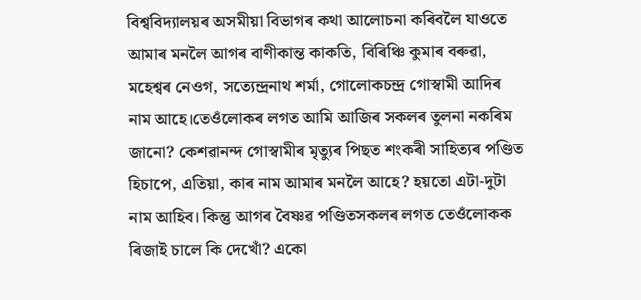বিশ্ববিদ্যালয়ৰ অসমীয়া বিভাগৰ কথা আলোচনা কৰিবলৈ যাওতে আমাৰ মনলৈ আগৰ বাণীকান্ত কাকতি, বিৰিঞ্চি কুমাৰ বৰুৱা, মহেশ্বৰ নেওগ, সত্যেন্দ্ৰনাথ শৰ্মা, গোলোকচন্দ্ৰ গোস্বামী আদিৰ নাম আহে।তেওঁলোকৰ লগত আমি আজিৰ সকলৰ তুলনা নকৰিম জানো? কেশৱানন্দ গোস্বামীৰ মৃত্যুৰ পিছত শংকৰী সাহিত্যৰ পণ্ডিত হিচাপে, এতিয়া, কাৰ নাম আমাৰ মনলৈ আহে? হয়তো এটা-দুটা নাম আহিব। কিন্তু আগৰ বৈষ্ণৱ পণ্ডিতসকলৰ লগত তেওঁলোকক ৰিজাই চালে কি দেখোঁ? একো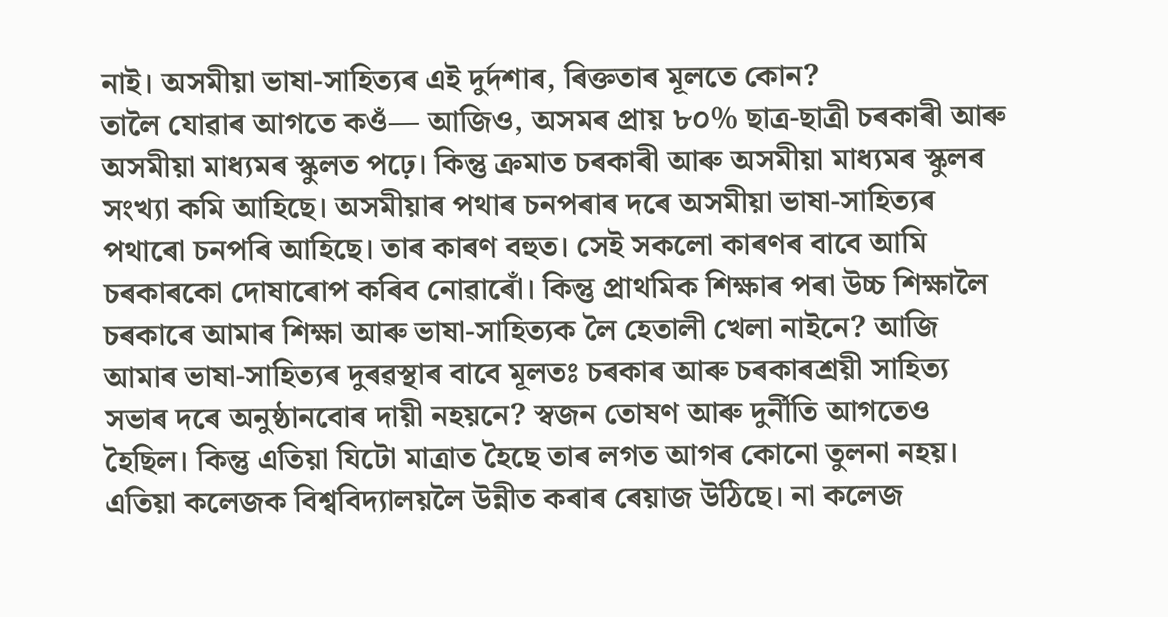নাই। অসমীয়া ভাষা-সাহিত্যৰ এই দুৰ্দশাৰ, ৰিক্ততাৰ মূলতে কোন?
তালৈ যোৱাৰ আগতে কওঁ— আজিও, অসমৰ প্ৰায় ৮০% ছাত্ৰ-ছাত্ৰী চৰকাৰী আৰু অসমীয়া মাধ্যমৰ স্কুলত পঢ়ে। কিন্তু ক্ৰমাত চৰকাৰী আৰু অসমীয়া মাধ্যমৰ স্কুলৰ সংখ্যা কমি আহিছে। অসমীয়াৰ পথাৰ চনপৰাৰ দৰে অসমীয়া ভাষা-সাহিত্যৰ পথাৰো চনপৰি আহিছে। তাৰ কাৰণ বহুত। সেই সকলো কাৰণৰ বাবে আমি চৰকাৰকো দোষাৰোপ কৰিব নোৱাৰোঁ। কিন্তু প্ৰাথমিক শিক্ষাৰ পৰা উচ্চ শিক্ষালৈ চৰকাৰে আমাৰ শিক্ষা আৰু ভাষা-সাহিত্যক লৈ হেতালী খেলা নাইনে? আজি আমাৰ ভাষা-সাহিত্যৰ দুৰৱস্থাৰ বাবে মূলতঃ চৰকাৰ আৰু চৰকাৰশ্ৰয়ী সাহিত্য সভাৰ দৰে অনুষ্ঠানবোৰ দায়ী নহয়নে? স্বজন তোষণ আৰু দুৰ্নীতি আগতেও হৈছিল। কিন্তু এতিয়া যিটো মাত্ৰাত হৈছে তাৰ লগত আগৰ কোনো তুলনা নহয়। এতিয়া কলেজক বিশ্ববিদ্যালয়লৈ উন্নীত কৰাৰ ৰেয়াজ উঠিছে। না কলেজ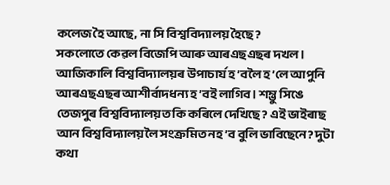কলেজ হৈ আছে, না সি বিশ্ববিদ্যালয় হৈছে?
সকলোতে কেৱল বিজেপি আৰু আৰএছএছৰ দখল। আজিকালি বিশ্ববিদ্যালয়ৰ উপাচাৰ্য হ’বলৈ হ’লে আপুনি আৰএছএছৰ আশীৰ্বাদধন্য হ’বই লাগিব। শম্ভু সিঙে তেজপুৰ বিশ্ববিদ্যালয়ত কি কৰিলে দেখিছে? এই ভাইৰাছ আন বিশ্ববিদ্যালয়লৈ সংক্ৰমিত নহ’ব বুলি ভাবিছেনে? দুটা কথা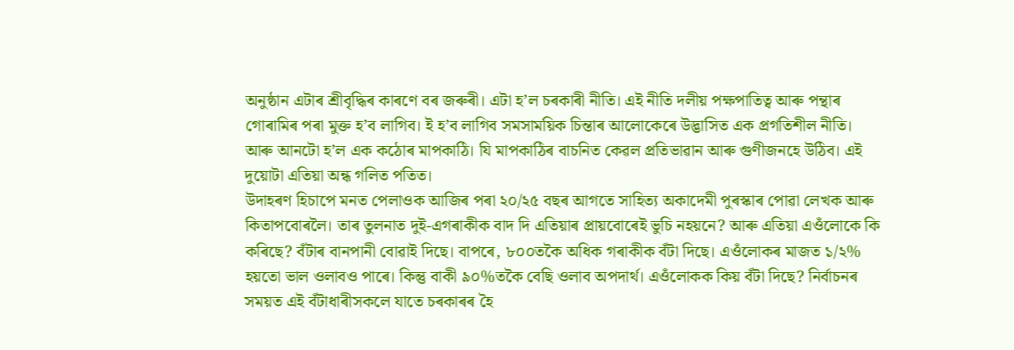অনুষ্ঠান এটাৰ শ্ৰীবৃদ্ধিৰ কাৰণে বৰ জৰুৰী। এটা হ’ল চৰকাৰী নীতি। এই নীতি দলীয় পক্ষপাতিত্ব আৰু পন্থাৰ গোৰামিৰ পৰা মুক্ত হ’ব লাগিব। ই হ’ব লাগিব সমসাময়িক চিন্তাৰ আলোকেৰে উদ্ভাসিত এক প্ৰগতিশীল নীতি। আৰু আনটো হ’ল এক কঠোৰ মাপকাঠি। যি মাপকাঠিৰ বাচনিত কেৱল প্ৰতিভাৱান আৰু গুণীজনহে উঠিব। এই দুয়োটা এতিয়া অন্ধ গলিত পতিত।
উদাহৰণ হিচাপে মনত পেলাওক আজিৰ পৰা ২০/২৫ বছৰ আগতে সাহিত্য অকাদেমী পুৰস্কাৰ পোৱা লেখক আৰু কিতাপবোৰলৈ। তাৰ তুলনাত দুই-এগৰাকীক বাদ দি এতিয়াৰ প্ৰায়বোৰেই ভুচি নহয়নে? আৰু এতিয়া এওঁলোকে কি কৰিছে? বঁটাৰ বানপানী বোৱাই দিছে। বাপৰে, ৮০০তকৈ অধিক গৰাকীক বঁটা দিছে। এওঁলোকৰ মাজত ১/২% হয়তো ভাল ওলাবও পাৰে। কিন্তু বাকী ৯০%তকৈ বেছি ওলাব অপদাৰ্থ। এওঁলোকক কিয় বঁটা দিছে? নিৰ্বাচনৰ সময়ত এই বঁটাধাৰীসকলে যাতে চৰকাৰৰ হৈ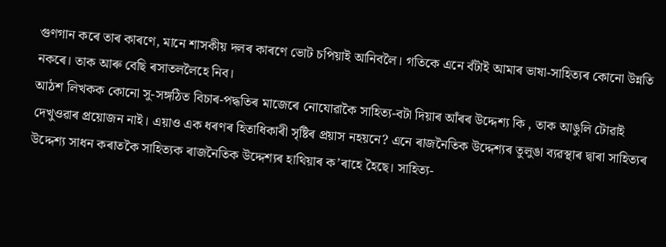গুণগান কৰে তাৰ কাৰণে, মানে শাসকীয় দলৰ কাৰণে ভোট চপিয়াই আনিবলৈ। গতিকে এনে বঁটাই আমাৰ ভাষা-সাহিত্যৰ কোনো উন্নতি নকৰে। তাক আৰু বেছি ৰসাতললৈহে নিব।
আঠশ লিখকক কোনো সু-সঙ্গঠিত বিচাৰ-পদ্ধতিৰ মাজেৰে নোযোৱাকৈ সাহিত্য-বটা দিয়াৰ আঁৰৰ উদ্দেশ্য কি , তাক আঙুলি টোৱাই দেখুওৱাৰ প্ৰয়োজন নাই। এয়াও এক ধৰণৰ হিতাধিকাৰী সৃষ্টিৰ প্ৰয়াস নহয়নে? এনে ৰাজনৈতিক উদ্দেশ্যৰ তুলুঙা ব্যৱস্থাৰ দ্বাৰা সাহিত্যৰ উদ্দেশ্য সাধন কৰাতকৈ সাহিত্যক ৰাজনৈতিক উদ্দেশ্যৰ হাথিয়াৰ ক’ৰাহে হৈছে। সাহিত্য-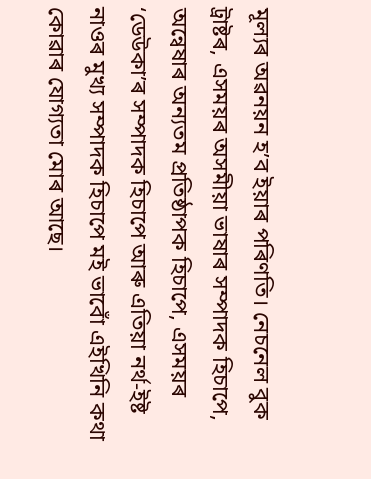মূল্যৰ অৱনয়ন হ’ব ইয়াৰ পৰিণতি। নেচনেল বুক ট্ৰাষ্টৰ, এসময়ৰ অসমীয়া ভাষাৰ সম্পাদক হিচাপে, অন্বেষাৰ অন্যতম প্ৰতিষ্ঠাপক হিচাপে, এসময়ৰ ‘ডেউকা’ৰ সম্পাদক হিচাপে আৰু এতিয়া নৰ্থ-ইষ্ট নাওৰ মুখ্য সম্পাদক হিচাপে মই ভাবোঁ এইখিনি কথা কোৱাৰ যোগ্যতা মোৰ আছে।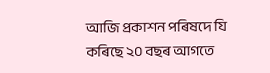আজি প্ৰকাশন পৰিষদে যি কৰিছে ২০ বছৰ আগতে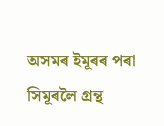অসমৰ ইমূৰৰ পৰা সিমূৰলৈ গ্ৰন্থ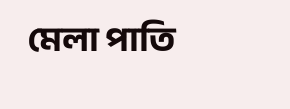মেলা পাতি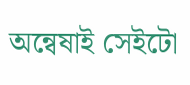অন্বেষাই সেইটো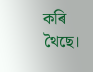কৰি থৈছে।